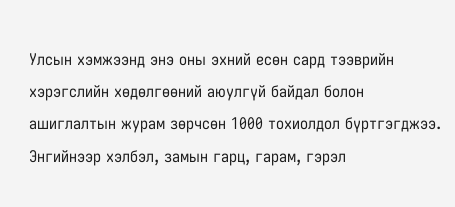Улсын хэмжээнд энэ оны эхний есөн сард тээврийн хэрэгслийн хөдөлгөөний аюулгүй байдал болон ашиглалтын журам зөрчсөн 1000 тохиолдол бүртгэгджээ. Энгийнээр хэлбэл, замын гарц, гарам, гэрэл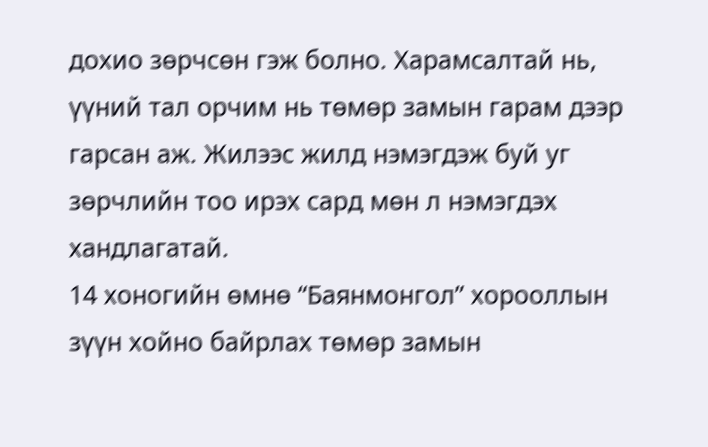дохио зөрчсөн гэж болно. Харамсалтай нь, үүний тал орчим нь төмөр замын гарам дээр гарсан аж. Жилээс жилд нэмэгдэж буй уг зөрчлийн тоо ирэх сард мөн л нэмэгдэх хандлагатай.
14 хоногийн өмнө “Баянмонгол” хорооллын зүүн хойно байрлах төмөр замын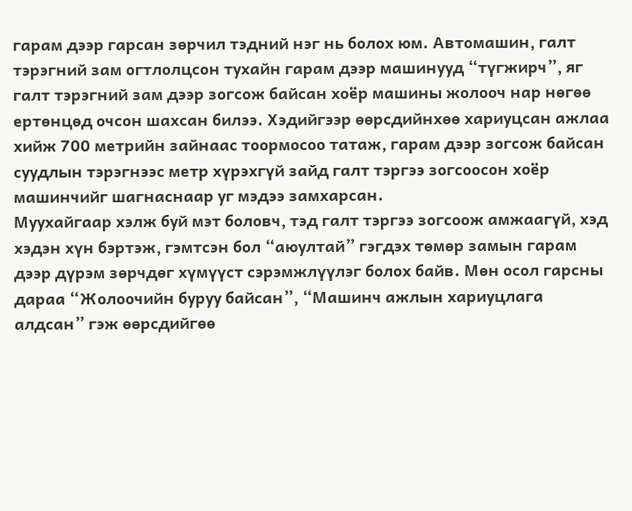гарам дээр гарсан зөрчил тэдний нэг нь болох юм. Автомашин, галт тэрэгний зам огтлолцсон тухайн гарам дээр машинууд “түгжирч”, яг галт тэрэгний зам дээр зогсож байсан хоёр машины жолооч нар нөгөө ертөнцөд очсон шахсан билээ. Хэдийгээр өөрсдийнхөө хариуцсан ажлаа хийж 700 метрийн зайнаас тоормосоо татаж, гарам дээр зогсож байсан суудлын тэрэгнээс метр хүрэхгүй зайд галт тэргээ зогсоосон хоёр машинчийг шагнаснаар уг мэдээ замхарсан.
Муухайгаар хэлж буй мэт боловч, тэд галт тэргээ зогсоож амжаагүй, хэд хэдэн хүн бэртэж, гэмтсэн бол “аюултай” гэгдэх төмөр замын гарам дээр дүрэм зөрчдөг хүмүүст сэрэмжлүүлэг болох байв. Мөн осол гарсны дараа “Жолоочийн буруу байсан”, “Машинч ажлын хариуцлага алдсан” гэж өөрсдийгөө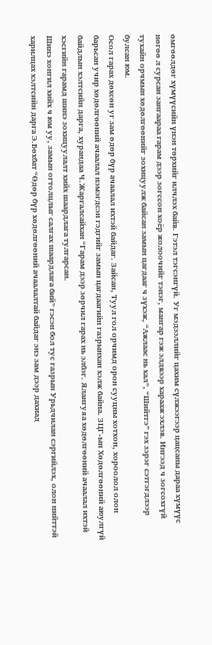өмгөөлдөг хүмүүсийн үнэн төрхийг илчлэх байв. Гэтэл тэгсэнгүй. Уг мэдээллийг цахим сүлжээгээр цацсаны дараа хүмүүс нөгөө л сурсан зангаараа гарам дээр зогссон хоёр жолоочийг тэнэг, мангар гэж элдвээр харааж эхлэв. Ингээд ч зогсохгүй тухайн орчмын хөдөлгөөнийг зохицуулж байсан замын цагдааг ч зүхэж, “Ажлаас нь хал”, “Шийтгэ” гэх зэрэг сэтгэгдлээр булсан юм.
Осол гарах дөхсөн уг зам өдөр бүр ачаалал ихтэй байдаг. Зайсан, Туул гол орчимд орон сууцны хотхон, хороолол олон барьсан учир хөдөлгөөний ачаалал нэмэгдсэн гэдгийг замын цагдаагийн газрынхан хэлж байна. ЗЦГ-ын Хөдөлгөөний аюулгүй байдлын хэлтсийн дарга, хурандаа Ч.Жаргалсайхан “Гарам дээр зөрчил гарах нь элбэг. Ялангуяа хөдөлгөөний ачаалал ихтэй хэсгийн гарамд шинэ зохицуулалт хийх шаардлага тулгарсан.
Шинэ хонгил хийх ч юм уу, замын огтолцлыг салгах шаардлага бий” гэсэн бол тус газрын Урьдчилан сэргийлэх, олон нийттэй харилцах хэлтсийн дарга Э.Бөхбат “Өдөр бүр хөдөлгөөний ачаалалтай байдаг энэ зам дээр дахиад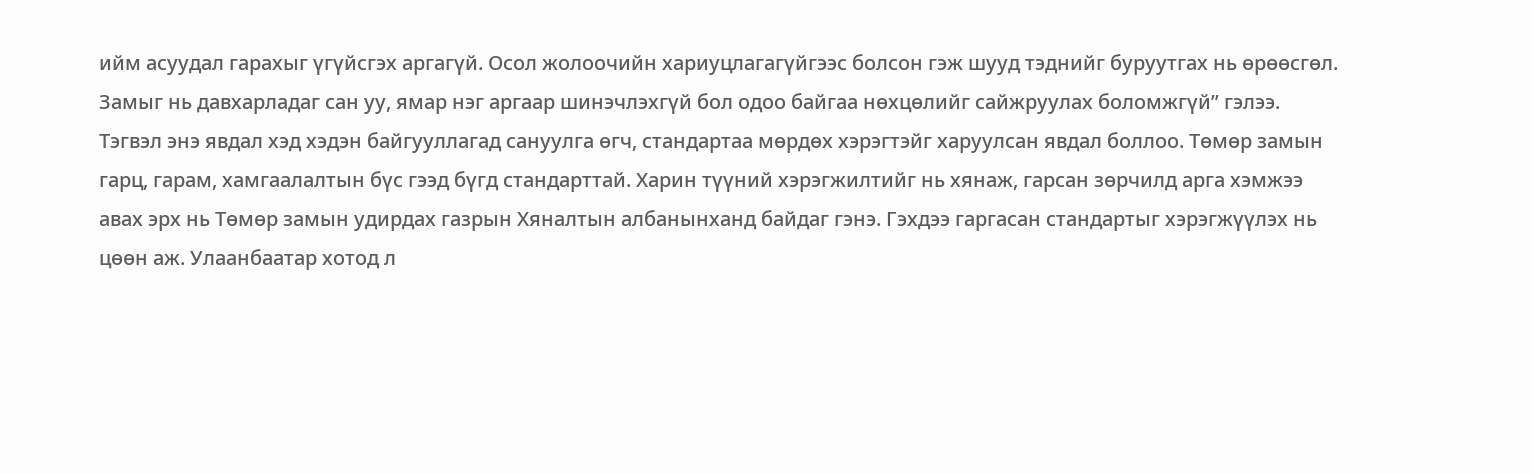ийм асуудал гарахыг үгүйсгэх аргагүй. Осол жолоочийн хариуцлагагүйгээс болсон гэж шууд тэднийг буруутгах нь өрөөсгөл. Замыг нь давхарладаг сан уу, ямар нэг аргаар шинэчлэхгүй бол одоо байгаа нөхцөлийг сайжруулах боломжгүй” гэлээ.
Тэгвэл энэ явдал хэд хэдэн байгууллагад сануулга өгч, стандартаа мөрдөх хэрэгтэйг харуулсан явдал боллоо. Төмөр замын гарц, гарам, хамгаалалтын бүс гээд бүгд стандарттай. Харин түүний хэрэгжилтийг нь хянаж, гарсан зөрчилд арга хэмжээ авах эрх нь Төмөр замын удирдах газрын Хяналтын албанынханд байдаг гэнэ. Гэхдээ гаргасан стандартыг хэрэгжүүлэх нь цөөн аж. Улаанбаатар хотод л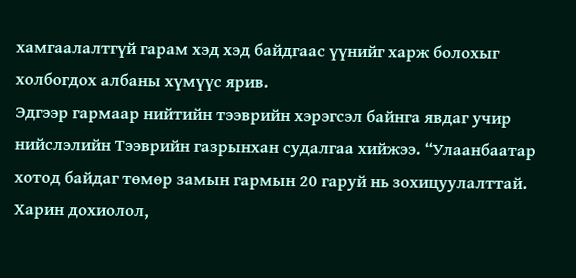хамгаалалтгүй гарам хэд хэд байдгаас үүнийг харж болохыг холбогдох албаны хүмүүс ярив.
Эдгээр гармаар нийтийн тээврийн хэрэгсэл байнга явдаг учир нийслэлийн Тээврийн газрынхан судалгаа хийжээ. “Улаанбаатар хотод байдаг төмөр замын гармын 20 гаруй нь зохицуулалттай. Харин дохиолол,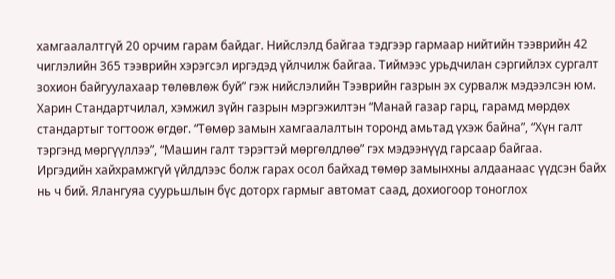хамгаалалтгүй 20 орчим гарам байдаг. Нийслэлд байгаа тэдгээр гармаар нийтийн тээврийн 42 чиглэлийн 365 тээврийн хэрэгсэл иргэдэд үйлчилж байгаа. Тиймээс урьдчилан сэргийлэх сургалт зохион байгуулахаар төлөвлөж буй” гэж нийслэлийн Тээврийн газрын эх сурвалж мэдээлсэн юм.
Харин Стандартчилал, хэмжил зүйн газрын мэргэжилтэн “Манай газар гарц, гарамд мөрдөх стандартыг тогтоож өгдөг. “Төмөр замын хамгаалалтын торонд амьтад үхэж байна”, “Хүн галт тэргэнд мөргүүллээ”, “Машин галт тэрэгтэй мөргөлдлөө” гэх мэдээнүүд гарсаар байгаа.
Иргэдийн хайхрамжгүй үйлдлээс болж гарах осол байхад төмөр замынхны алдаанаас үүдсэн байх нь ч бий. Ялангуяа суурьшлын бүс доторх гармыг автомат саад, дохиогоор тоноглох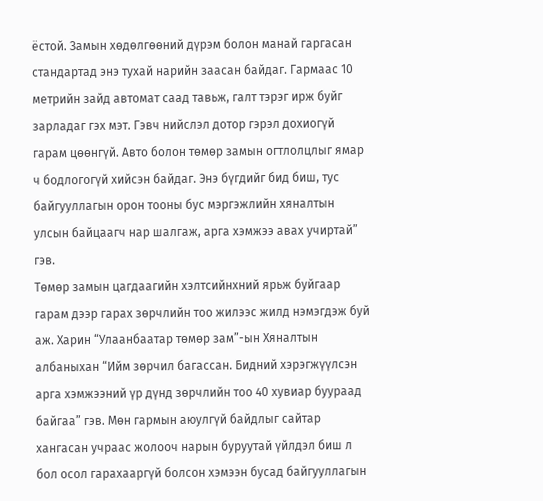ёстой. Замын хөдөлгөөний дүрэм болон манай гаргасан стандартад энэ тухай нарийн заасан байдаг. Гармаас 10 метрийн зайд автомат саад тавьж, галт тэрэг ирж буйг зарладаг гэх мэт. Гэвч нийслэл дотор гэрэл дохиогүй гарам цөөнгүй. Авто болон төмөр замын огтлолцлыг ямар ч бодлогогүй хийсэн байдаг. Энэ бүгдийг бид биш, тус байгууллагын орон тооны бус мэргэжлийн хяналтын улсын байцаагч нар шалгаж, арга хэмжээ авах учиртай” гэв.
Төмөр замын цагдаагийн хэлтсийнхний ярьж буйгаар гарам дээр гарах зөрчлийн тоо жилээс жилд нэмэгдэж буй аж. Харин “Улаанбаатар төмөр зам”-ын Хяналтын албаныхан “Ийм зөрчил багассан. Бидний хэрэгжүүлсэн арга хэмжээний үр дүнд зөрчлийн тоо 40 хувиар буураад байгаа” гэв. Мөн гармын аюулгүй байдлыг сайтар хангасан учраас жолооч нарын буруутай үйлдэл биш л бол осол гарахааргүй болсон хэмээн бусад байгууллагын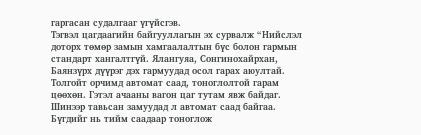гаргасан судалгааг үгүйсгэв.
Тэгвэл цагдаагийн байгууллагын эх сурвалж “Нийслэл доторх төмөр замын хамгаалалтын бүс болон гармын стандарт хангалтгүй. Ялангуяа, Сонгинохайрхан, Баянзүрх дүүрэг дэх гармуудад осол гарах аюултай. Толгойт орчимд автомат саад, тоноглолтой гарам цөөхөн. Гэтэл ачааны вагон цаг тутам явж байдаг. Шинээр тавьсан замуудад л автомат саад байгаа. Бүгдийг нь тийм саадаар тоноглож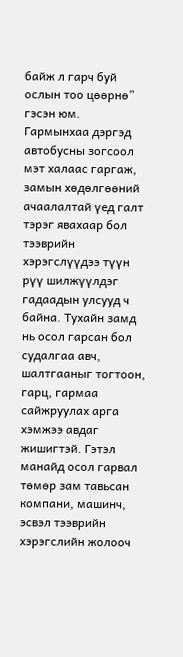байж л гарч буй ослын тоо цөөрнө” гэсэн юм.
Гармынхаа дэргэд автобусны зогсоол мэт халаас гаргаж, замын хөдөлгөөний ачаалалтай үед галт тэрэг явахаар бол тээврийн хэрэгслүүдээ түүн рүү шилжүүлдэг гадаадын улсууд ч байна. Тухайн замд нь осол гарсан бол судалгаа авч, шалтгааныг тогтоон, гарц, гармаа сайжруулах арга хэмжээ авдаг жишигтэй. Гэтэл манайд осол гарвал төмөр зам тавьсан компани, машинч, эсвэл тээврийн хэрэгслийн жолооч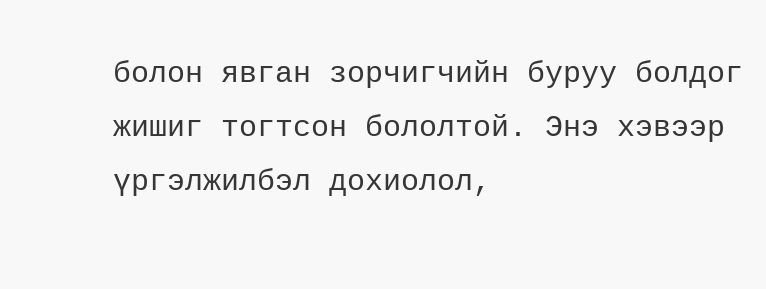болон явган зорчигчийн буруу болдог жишиг тогтсон бололтой. Энэ хэвээр үргэлжилбэл дохиолол,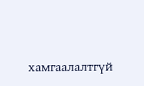хамгаалалтгүй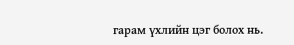гарам үхлийн цэг болох нь.